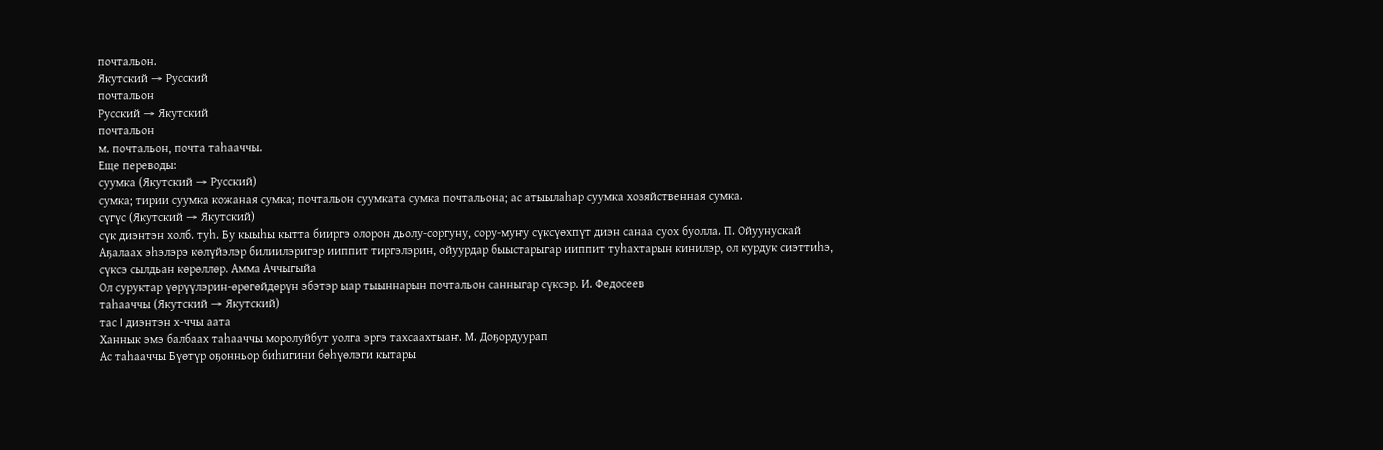почтальон.
Якутский → Русский
почтальон
Русский → Якутский
почтальон
м. почтальон, почта таһааччы.
Еще переводы:
суумка (Якутский → Русский)
сумка; тирии суумка кожаная сумка; почтальон суумката сумка почтальона; ас атыылаһар суумка хозяйственная сумка.
сүгүс (Якутский → Якутский)
сүк диэнтэн холб. туһ. Бу кыыһы кытта бииргэ олорон дьолу-соргуну, сору-муҥу сүксүөхпүт диэн санаа суох буолла. П. Ойуунускай
Аҕалаах эһэлэрэ көлүйэлэр билиилэригэр ииппит тиргэлэрин, ойуурдар быыстарыгар ииппит туһахтарын кинилэр, ол курдук сиэттиһэ, сүксэ сылдьан көрөллөр. Амма Аччыгыйа
Ол суруктар үөрүүлэрин-өрөгөйдөрүн эбэтэр ыар тыыннарын почтальон санныгар сүксэр. И. Федосеев
таһааччы (Якутский → Якутский)
тас I диэнтэн х-ччы аата
Ханнык эмэ балбаах таһааччы моролуйбут уолга эргэ тахсаахтыаҥ. М. Доҕордуурап
Ас таһааччы Бүөтүр оҕонньор биһигини бөһүөлэги кытары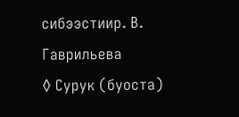сибээстиир. В. Гаврильева
◊ Сурук (буоста)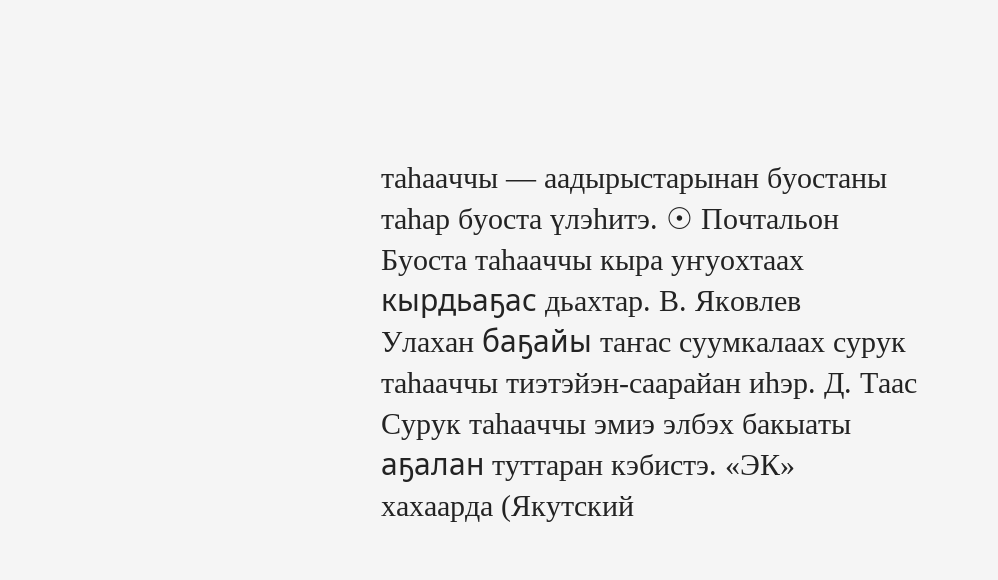таһааччы — аадырыстарынан буостаны таһар буоста үлэһитэ. ☉ Почтальон
Буоста таһааччы кыра уҥуохтаах кырдьаҕас дьахтар. В. Яковлев
Улахан баҕайы таҥас суумкалаах сурук таһааччы тиэтэйэн-саарайан иһэр. Д. Таас
Сурук таһааччы эмиэ элбэх бакыаты аҕалан туттаран кэбистэ. «ЭК»
хахаарда (Якутский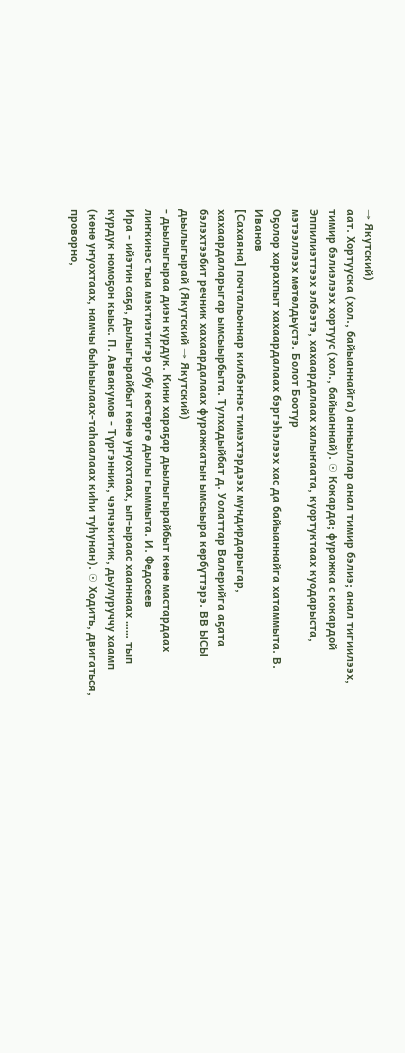→ Якутский)
аат. Хортууска (хол., байыаннайга) анньыллар анал тимир бэлиэ; анал тигиилээх, тимир бэлиэлээх хортуус (хол., байыаннай). ☉ Кокарда; фуражка с кокардой
Эппилиэттээх элбээтэ, хахаардалаах халыҥаата, куортуктаах куодарыста, мэтээллээх мөтөлдьүстэ. Болот Боотур
Оҕолор харахпыт хахаардалаах бэргэһэлээх хас да байыаннайга хатаммыта. В. Иванов
[Сахаяна] почтальоннар килбэҥнэс тимэхтэрдээх мундирдарыгар, хахаардаларыгар ымсыырбыта. Тулхадыйбат д. Уолаттар Валерийга аҕата бэлэхтээбит речник хахаардалаах фуражкатын ымсыыра көрбүттэрэ. ВВ ЫСЫ
дьылыгырай (Якутский → Якутский)
- дьылыгыраа диэн курдук. Кини хараҕар дьылыгырайбыт көнө мастардаах лиҥкинэс тыа мэктиэтигэр субу көстөргө дылы гыммыта. И. Федосеев
Ира - ийэтин саҕа, дылыгырайбыт көнө уҥуохтаах, ып-ыраас хааннаах …… тып курдук номоҕон кыыс. П. Аввакумов - Түргэнник, чэпчэкитик, дьулуруччу хаамп (көнө уҥуохтаах, намчы быһыылаах-таһаалаах киһи туһунан). ☉ Ходить, двигаться, проворно,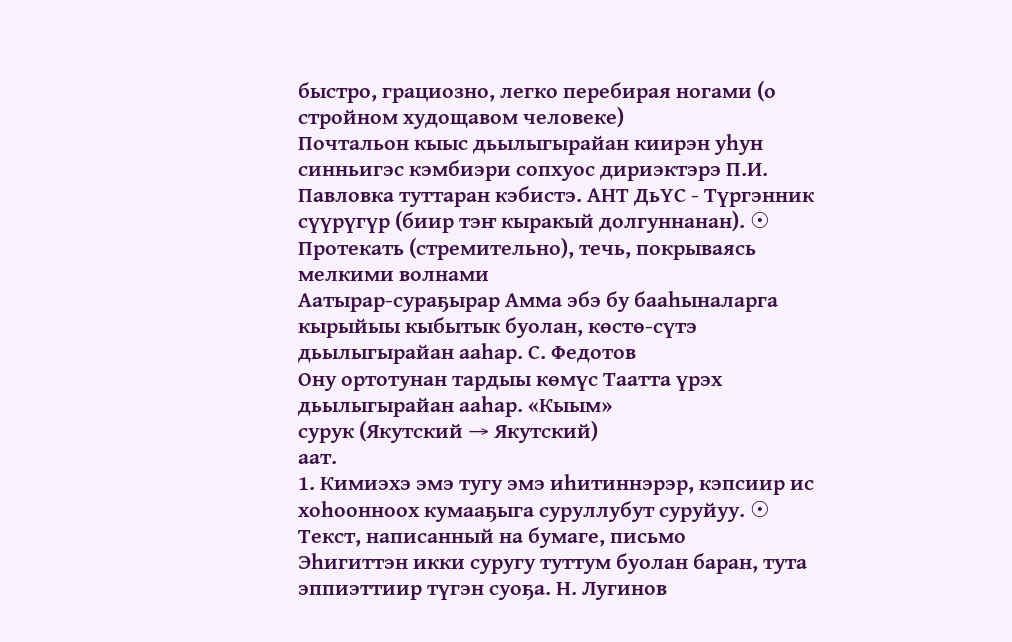быстро, грациозно, легко перебирая ногами (о стройном худощавом человеке)
Почтальон кыыс дьылыгырайан киирэн уһун синньигэс кэмбиэри сопхуос дириэктэрэ П.И. Павловка туттаран кэбистэ. АНТ ДьҮС - Түргэнник сүүрүгүр (биир тэҥ кыракый долгуннанан). ☉ Протекать (стремительно), течь, покрываясь мелкими волнами
Аатырар-сураҕырар Амма эбэ бу бааһыналарга кырыйыы кыбытык буолан, көстө-сүтэ дьылыгырайан ааһар. С. Федотов
Ону ортотунан тардыы көмүс Таатта үрэх дьылыгырайан ааһар. «Кыым»
сурук (Якутский → Якутский)
аат.
1. Кимиэхэ эмэ тугу эмэ иһитиннэрэр, кэпсиир ис хоһоонноох кумааҕыга суруллубут суруйуу. ☉ Текст, написанный на бумаге, письмо
Эһигиттэн икки суругу туттум буолан баран, тута эппиэттиир түгэн суоҕа. Н. Лугинов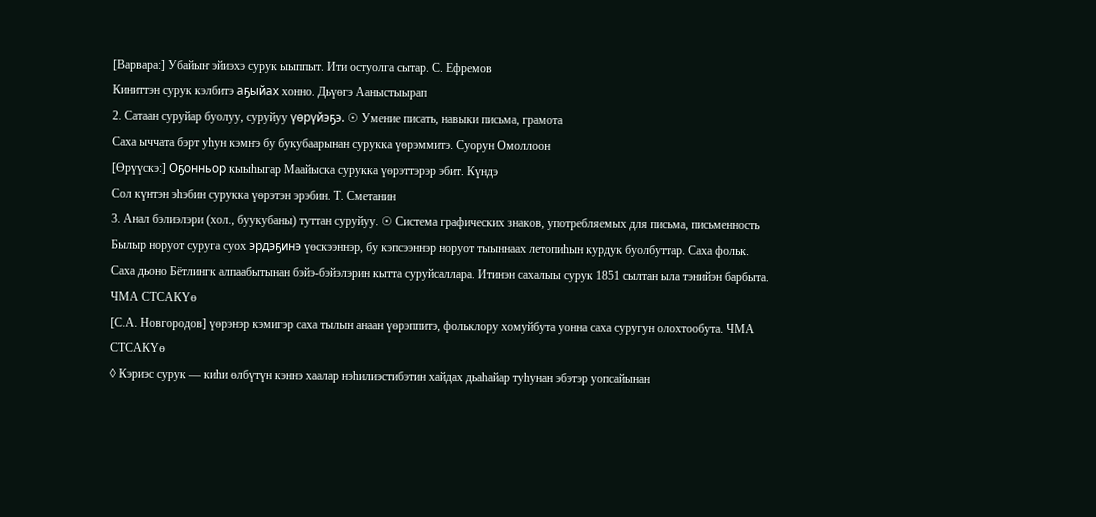[Варвара:] Убайыҥ эйиэхэ сурук ыыппыт. Ити остуолга сытар. С. Ефремов
Киниттэн сурук кэлбитэ аҕыйах хонно. Дьүөгэ Ааныстыырап
2. Сатаан суруйар буолуу, суруйуу үөрүйэҕэ. ☉ Умение писать, навыки письма, грамота
Саха ыччата бэрт уһун кэмҥэ бу букубаарынан сурукка үөрэммитэ. Суорун Омоллоон
[Өрүүскэ:] Оҕонньор кыыһыгар Маайыска сурукка үөрэттэрэр эбит. Күндэ
Сол күнтэн эһэбин сурукка үөрэтэн эрэбин. Т. Сметанин
3. Анал бэлиэлэри (хол., буукубаны) туттан суруйуу. ☉ Система графических знаков, употребляемых для письма, письменность
Былыр норуот суруга суох эрдэҕинэ үөскээннэр, бу кэпсээннэр норуот тыыннаах летопиһын курдук буолбуттар. Саха фольк. Саха дьоно Бётлингк алпаабытынан бэйэ-бэйэлэрин кытта суруйсаллара. Итинэн сахалыы сурук 1851 сылтан ыла тэнийэн барбыта. ЧМА СТСАКҮө
[С.А. Новгородов] үөрэнэр кэмигэр саха тылын анаан үөрэппитэ, фольклору хомуйбута уонна саха суругун олохтообута. ЧМА СТСАКҮө
◊ Кэриэс сурук — киһи өлбүтүн кэннэ хаалар нэһилиэстибэтин хайдах дьаһайар туһунан эбэтэр уопсайынан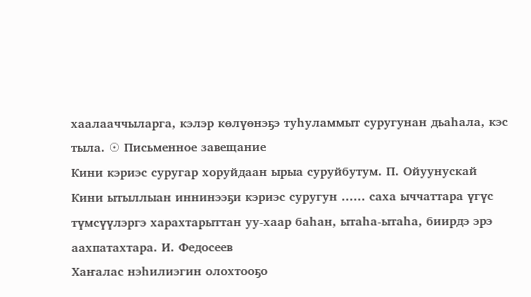хаалааччыларга, кэлэр көлүөнэҕэ туһуламмыт суругунан дьаһала, кэс тыла. ☉ Письменное завещание
Кини кэриэс суругар хоруйдаан ырыа суруйбутум. П. Ойуунускай
Кини ытыллыан иннинээҕи кэриэс суругун …… саха ыччаттара үгүс түмсүүлэргэ харахтарыттан уу-хаар баһан, ытаһа-ытаһа, биирдэ эрэ аахпатахтара. И. Федосеев
Хаҥалас нэһилиэгин олохтооҕо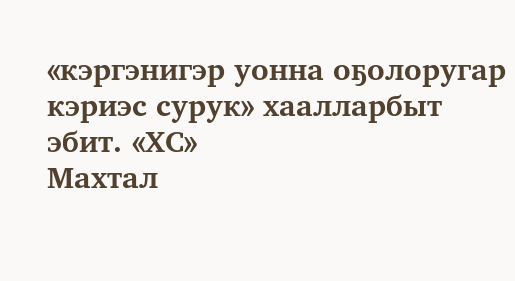«кэргэнигэр уонна оҕолоругар кэриэс сурук» хаалларбыт эбит. «ХС»
Махтал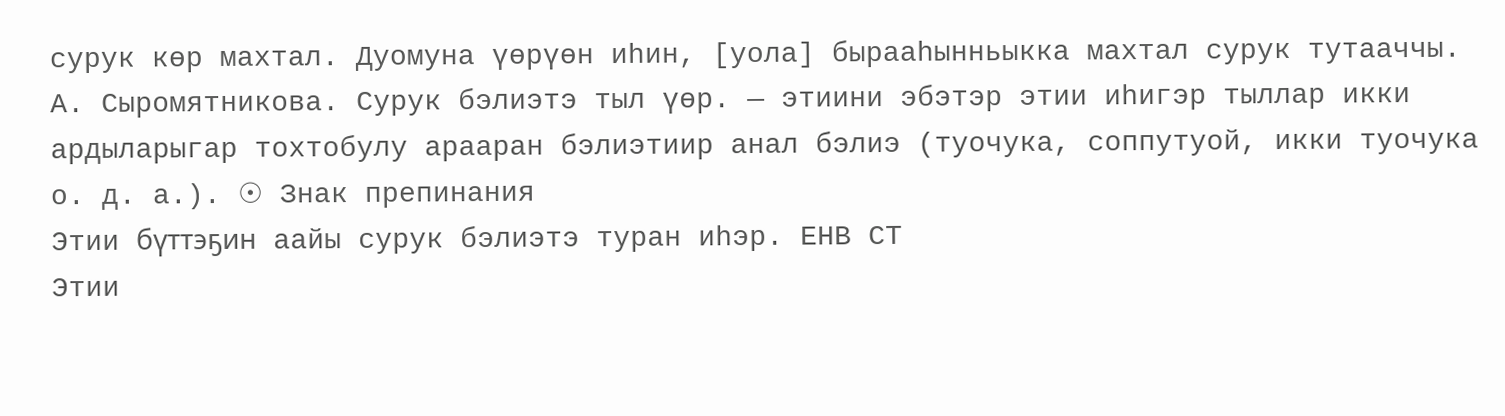сурук көр махтал. Дуомуна үөрүөн иһин, [уола] бырааһынньыкка махтал сурук тутааччы. А. Сыромятникова. Сурук бэлиэтэ тыл үөр. — этиини эбэтэр этии иһигэр тыллар икки ардыларыгар тохтобулу арааран бэлиэтиир анал бэлиэ (туочука, соппутуой, икки туочука о. д. а.). ☉ Знак препинания
Этии бүттэҕин аайы сурук бэлиэтэ туран иһэр. ЕНВ СТ
Этии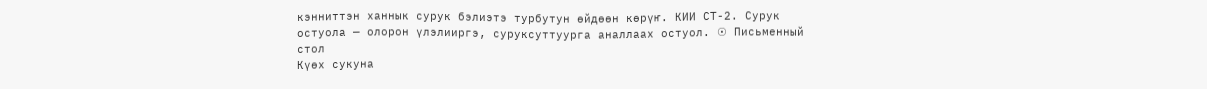кэнниттэн ханнык сурук бэлиэтэ турбутун өйдөөн көрүҥ. КИИ СТ-2. Сурук остуола — олорон үлэлииргэ, суруксуттуурга аналлаах остуол. ☉ Письменный стол
Күөх сукуна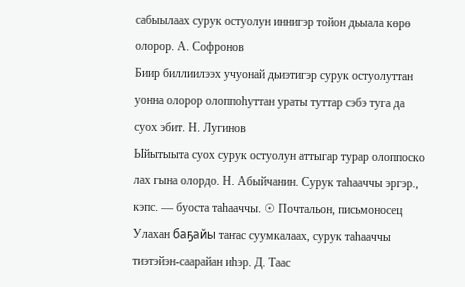сабыылаах сурук остуолун иннигэр тойон дьыала көрө олорор. А. Софронов
Биир биллиилээх учуонай дьиэтигэр сурук остуолуттан уонна олорор олоппоһуттан ураты туттар сэбэ туга да суох эбит. Н. Лугинов
Ыйытыыта суох сурук остуолун аттыгар турар олоппоско лах гына олордо. Н. Абыйчанин. Сурук таһааччы эргэр., кэпс. — буоста таһааччы. ☉ Почтальон, письмоносец
Улахан баҕайы таҥас суумкалаах, сурук таһааччы тиэтэйэн-саарайан иһэр. Д. Таас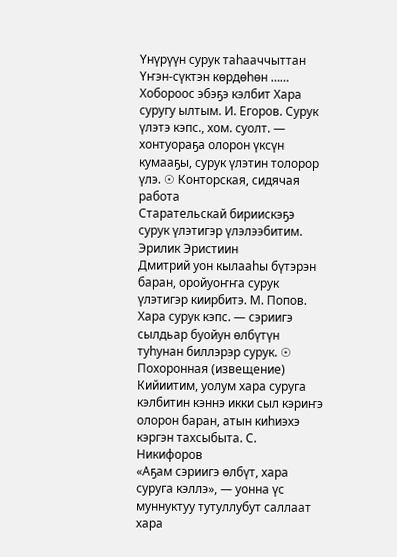Үнүрүүн сурук таһааччыттан Үҥэн-сүктэн көрдөһөн …… Хобороос эбэҕэ кэлбит Хара суругу ылтым. И. Егоров. Сурук үлэтэ кэпс., хом. суолт. — хонтуораҕа олорон үксүн кумааҕы, сурук үлэтин толорор үлэ. ☉ Конторская, сидячая работа
Старательскай бириискэҕэ сурук үлэтигэр үлэлээбитим. Эрилик Эристиин
Дмитрий уон кылааһы бүтэрэн баран, оройуоҥҥа сурук үлэтигэр киирбитэ. М. Попов. Хара сурук кэпс. — сэриигэ сылдьар буойун өлбүтүн туһунан биллэрэр сурук. ☉ Похоронная (извещение)
Кийиитим, уолум хара суруга кэлбитин кэннэ икки сыл кэриҥэ олорон баран, атын киһиэхэ кэргэн тахсыбыта. С. Никифоров
«Аҕам сэриигэ өлбүт, хара суруга кэллэ», — уонна үс муннуктуу тутуллубут саллаат хара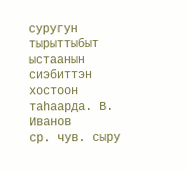суругун тырыттыбыт ыстаанын сиэбиттэн хостоон таһаарда. В. Иванов
ср. чув. сыру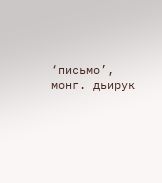‘письмо’, монг. дьирук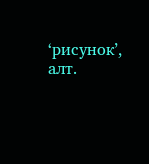‘рисунок’, алт.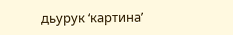дьурук ‘картина’